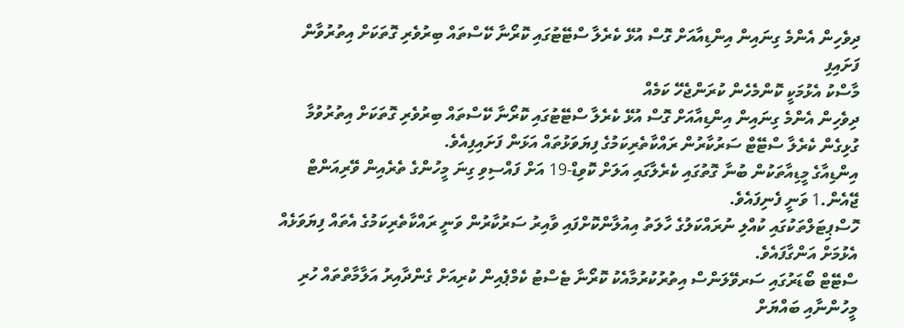ދިވެހިން އެންމެ ގިނައިން އިންޑިއާއަށް ގޮސް އުޅޭ ކެރެލާ ސްޓޭޓުގައި ކޮރޯނާ ކޭސްތައް ބިރުވެރި ގޮތަކަށް އިތުރުވާން ފަށައިފި
މާސްކު އެޅުމަކީ ކޮންމެހެން ކުރަންޖެހޭ ކަމެއް
ދިވެހިން އެންމެ ގިނައިން އިންޑިއާއަށް ގޮސް އުޅޭ ކެރެލާ ސްޓޭޓުގައި ކޮރޯނާ ކޭސްތައް ބިރުވެރި ގޮތަކަށް އިތުރުވުމާ ގުޅިގެން ކެރެލާ ސްޓޭޓް ސަރުކާރުން ރައްކާތެރިކަމުގެ ފިޔަވަޅުތައް އަޅަން ފަށައިފިއެވެ.
އިންޑިއާގެ މީޑިއާތަކުން ބުނާ ގޮތުގައި ކެރެލާގައި އަލަށް ކޮވިޑް-19 އަށް ފައްސިވި ގިނަ މީހުންގެ ތެރެއިން ވޭރިއަންޓް ޖޭއެން.1 ވަނީ ފެނިފައެވެ.
ހޮސްޕިޓަލްތަކުގައި ކުއްލި ނުރައްކަލުގެ ހާލަތު އިއުލާންކޮށްފައި ވާއިރު ސަރުކާރުން ވަނީ ރައްކާތެރިކަމުގެ އެތައް ފިޔަވަޅެއް އެޅުމަށް އަންގާފައެވެ.
ސްޓޭޓް ބޯޑަރުގައި ސަރވޭލަންސް އިތުރުކުރުމާއެކު ކޮރޯނާ ޓެސްޓު ކެމްޕެއިން ކުރިއަށް ގެންދާއިރު އަލާމާތްތައް ހުރި މީހުންނާއި ބައްޔަށް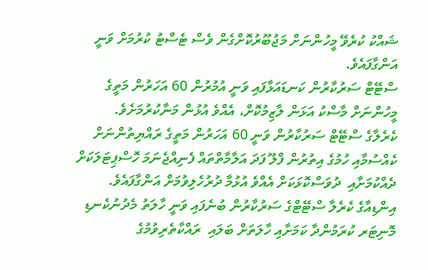ޝައްކު ކުރެވޭ މީހުންނަށް މަޖުބޫރުކޮށްގެން ވެސް ޓެސްޓު ކުރުމަށް ވަނީ އަންގާފައެވެ.
ސްޓޭޓް ސަރުކާރުން ކަނޑައަޅާފައި ވަނީ އުމުރުން 60 އަހަރުން މަތީގެ މީހުންނަށް މާސްކު އަޅަން ލާޒިމުކޮށް، އެއްވެ އުޅުން މަނާކުރުމަށެވެ.
ކެރެލާގެ ސްޓޭޓް ސަރުކާރުން ވަނީ 60 އަހަރުން މަތީގެ ރައްޔިތުންނަށް ކެއްސުމާއި ހުމުގެ އިތުރުން ފްލޫ ފަދަ އަލާމާތްތައް ފެނިއްޖެނަމަ ހޮސްޕިޓަލަކަށް ދެއްކުމަށާއި  ދުވަސްކޮޅަކަށް އެއްވެ އުޅުމާ ދުރުހެލިވުމަށް އަންގާފައެވެ.
އިންޑިއާގެ ކެރެލާ ސްޓޭޓްގެ ސަރުކާރުން ބުނެފައި ވަނީ ހާލަތު މެދުނުކެނޑި މޮނިޓަރ ކުރަމުންދާ ކަމަށާއި ހާލަތަށް ބަލައި  ރައްކާތެރިވުމުގެ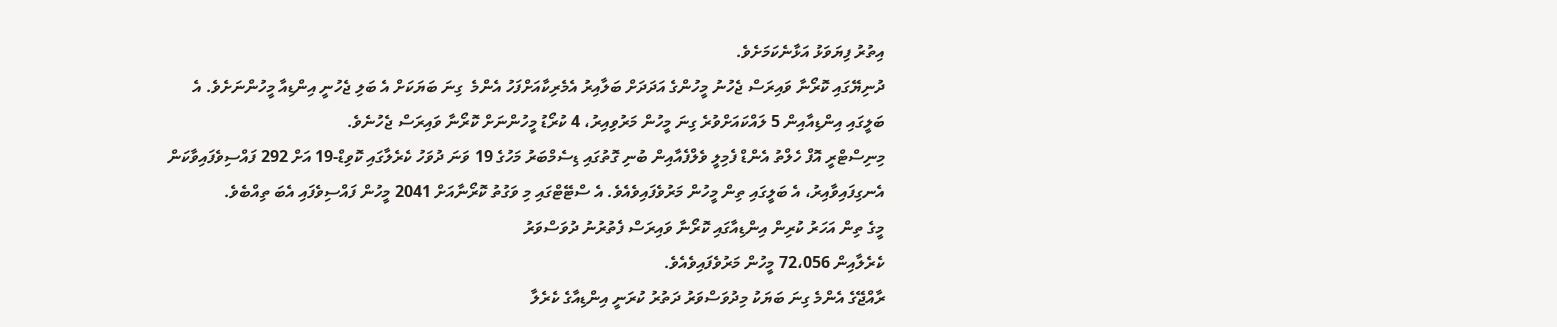އިތުރު ފިޔަވަޅު އަޅާނެކަމަށެވެ.
ދުނިޔޭގައި ކޮރޯނާ ވައިރަސް ޖެހުނު މީހުންގެ އަދަދަށް ބަލާއިރު އެމެރިކާއަށްފަހު އެންމެ  ގިނަ ބަޔަކަށް އެ ބަލި ޖެހުނީ އިންޑިއާ މީހުންނަށެވެ. އެ ބަލީގައި އިންޑިއާއިން 5 ލައްކައަށްވުރެ ގިނަ މީހުން މަރުވިއިރު، 4 ކުރޯޑު މީހުންނަށް ކޮރޯނާ ވައިރަސް ޖެހުނެވެ.
މިނިސްޓްރީ އޮފް ހެލްތު އެންޑް ފެމިލީ ވެލްފެއާއިން ބުނި ގޮތުގައި ޑިސެމްބަރު މަހުގެ 19 ވަނަ ދުވަހު ކެރެލާގައި ކޮވިޑް-19 އަށް 292 ފައްސިވެފައިވާކަން އެނގިފައިވާއިރު، އެ ބަލީގައި ތިން މީހުން މަރުވެފައިވެއެވެ. އެ ސްޓޭޓްގައި މި ވަގުތު ކޮރޯނާއަށް 2041 މީހުން ފައްސިވެފައި އެބަ ތިއްބެވެ.
މީގެ ތިން އަހަރު ކުރިން އިންޑިއާގައި ކޮރޯނާ ވައިރަސް ފެތުރުނު ދުވަސްވަރު
ކެރެލާއިން 72،056 މީހުން މަރުވެފައިވެއެވެ.
ރާއްޖޭގެ އެންމެ ގިނަ ބަޔަކު މިދުވަސްވަރު ދަތުރު ކުރަނީ އިންޑިއާގެ ކެރެލާ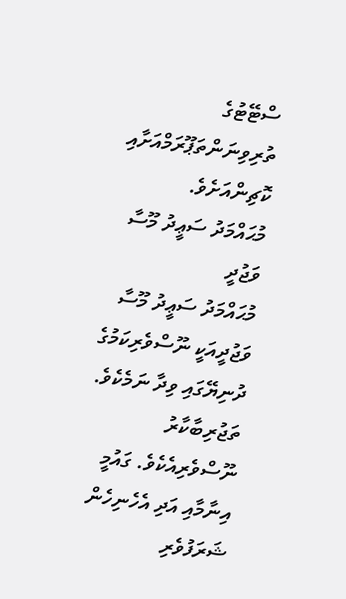ސްޓޭޓުގެ ތުރިވިނަންތަޕޫރަމްއަށާއި ކޮޗިންއަށެވެ.
މުޙައްމަދު ސަޢީދު މޫސާ ވަޖުދީ
މުޙައްމަދު ސަޢީދު މޫސާ ވަޖުދީއަކީ ނޫސްވެރިކަމުގެ ދުނިޔޭގައި ވިދާ ނަމެކެވެ. ތަޖުރިބާކާރު ނޫސްވެރިއެކެވެ. ގައުމީ އިނާމާއި އަދި އެހެނިހެން ޝަރަފުވެރި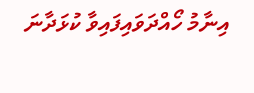އިނާމު ހޯއްދަވައިފައިވާ ކުޅަދާނަ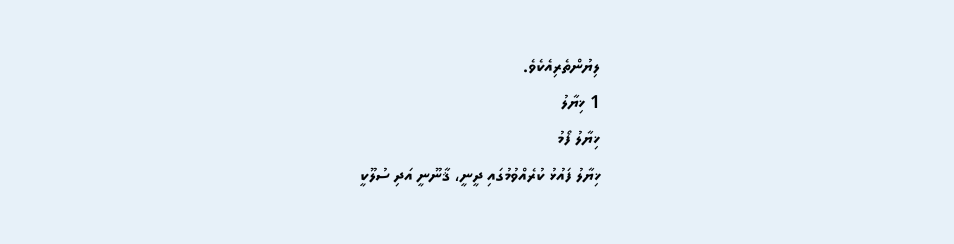ލިޔުންތެރިއެކެވެ.
1 ޚިޔާލު
ޚިޔާލު ފޯމު
ޚިޔާލު ފައުޅު ކުރެއްވުމުގައި ދީނީ، ޤާނޫނީ އަދި ސުލޫކީ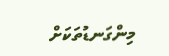މިންގަނޑުތަކަށް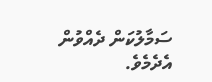ސަމާލުކަން ދެއްވުން އެދެމެވެ.